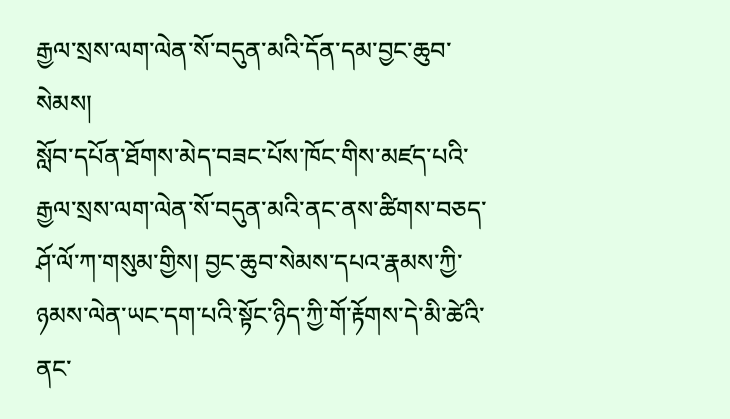རྒྱལ་སྲས་ལག་ལེན་སོ་བདུན་མའི་དོན་དམ་བྱང་ཆུབ་སེམས།
སློབ་དཔོན་ཐོགས་མེད་བཟང་པོས་ཁོང་གིས་མཛད་པའི་རྒྱལ་སྲས་ལག་ལེན་སོ་བདུན་མའི་ནང་ནས་ཚིགས་བཅད་ཤོ་ལོ་ཀ་གསུམ་གྱིས། བྱང་ཆུབ་སེམས་དཔའ་རྣམས་ཀྱི་ཉམས་ལེན་ཡང་དག་པའི་སྟོང་ཉིད་ཀྱི་གོ་རྟོགས་དེ་མི་ཚེའི་ནང་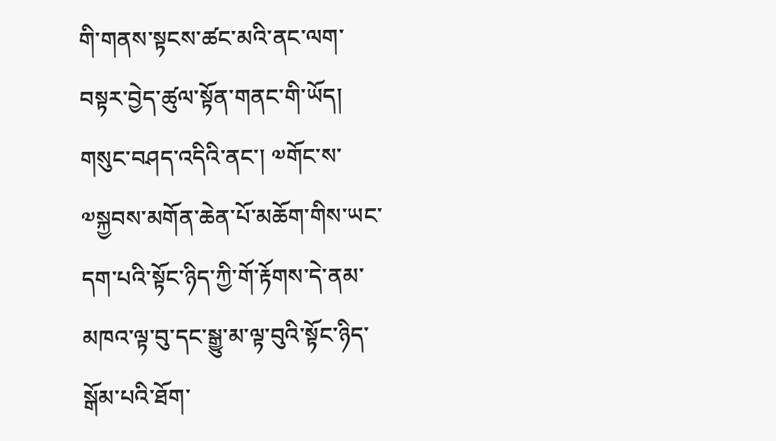གི་གནས་སྟངས་ཚང་མའི་ནང་ལག་བསྟར་བྱེད་ཚུལ་སྟོན་གནང་གི་ཡོད། གསུང་བཤད་འདིའི་ནང་། ༧གོང་ས་༧སྐྱབས་མགོན་ཆེན་པོ་མཆོག་གིས་ཡང་དག་པའི་སྟོང་ཉིད་ཀྱི་གོ་རྟོགས་དེ་ནམ་མཁའ་ལྟ་བུ་དང་སྒྱུ་མ་ལྟ་བུའི་སྟོང་ཉིད་སྒོམ་པའི་ཐོག་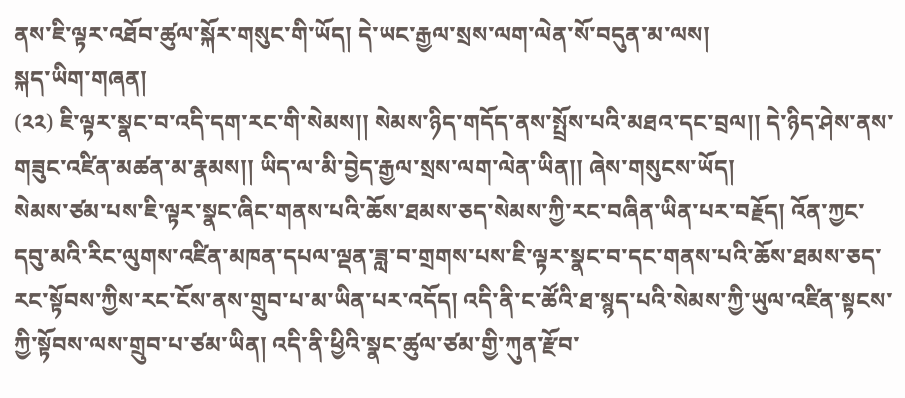ནས་ཇི་ལྟར་འཐོབ་ཚུལ་སྐོར་གསུང་གི་ཡོད། དེ་ཡང་རྒྱལ་སྲས་ལག་ལེན་སོ་བདུན་མ་ལས།
སྐད་ཡིག་གཞན།
(༢༢) ཇི་ལྟར་སྣང་བ་འདི་དག་རང་གི་སེམས།། སེམས་ཉིད་གདོད་ནས་སྤྲོས་པའི་མཐའ་དང་བྲལ།། དེ་ཉིད་ཤེས་ནས་གཟུང་འཛིན་མཚན་མ་རྣམས།། ཡིད་ལ་མི་བྱེད་རྒྱལ་སྲས་ལག་ལེན་ཡིན།། ཞེས་གསུངས་ཡོད།
སེམས་ཙམ་པས་ཇི་ལྟར་སྣང་ཞིང་གནས་པའི་ཆོས་ཐམས་ཅད་སེམས་ཀྱི་རང་བཞིན་ཡིན་པར་བརྗོད། འོན་ཀྱང་དབུ་མའི་རིང་ལུགས་འཛིན་མཁན་དཔལ་ལྡན་ཟླ་བ་གྲགས་པས་ཇི་ལྟར་སྣང་བ་དང་གནས་པའི་ཆོས་ཐམས་ཅད་རང་སྟོབས་ཀྱིས་རང་ངོས་ནས་གྲུབ་པ་མ་ཡིན་པར་འདོད། འདི་ནི་ང་ཚོའི་ཐ་སྙད་པའི་སེམས་ཀྱི་ཡུལ་འཛིན་སྟངས་ཀྱི་སྟོབས་ལས་གྲུབ་པ་ཙམ་ཡིན། འདི་ནི་ཕྱིའི་སྣང་ཚུལ་ཙམ་གྱི་ཀུན་རྫོབ་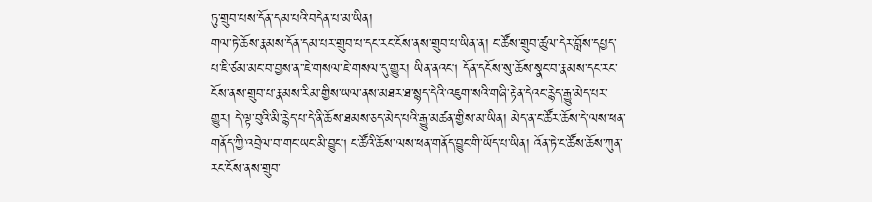ཏུ་གྲུབ་པས་དོན་དམ་པའི་བདེན་པ་མ་ཡིན།
གལ་ཏེ་ཆོས་རྣམས་དོན་དམ་པར་གྲུབ་པ་དང་རང་ངོས་ནས་གྲུབ་པ་ཡིན་ན། ང་ཚོས་གྲུབ་ཚུལ་དེར་བློས་དཔྱད་པ་ཇི་ཙམ་མང་བ་བྱས་ན་་ཇེ་གསལ་ཇེ་གསལ་དུ་གྱུར། ཡིན་ནའང། དོན་དངོས་སུ་ཆོས་སྣང་བ་རྣམས་དང་རང་ངོས་ནས་གྲུབ་པ་རྣམས་རིམ་གྱིས་ཡལ་ནས་མཐར་ཐ་སྙད་དེའི་འཇུག་སའི་གཞི་རྟེན་དེའང་རྙེད་རྒྱུ་མེད་པར་གྱུར། དེ་ལྟ་བུའི་མི་རྙེད་པ་དེ་ནི་ཆོས་ཐམས་ཅད་མེད་པའི་རྒྱུ་མཚན་གྱིས་མ་ཡིན། མེད་ན་ང་ཚོར་ཆོས་དེ་ལས་ཕན་གནོད་ཀྱི་འབྲེལ་བ་གང་ཡང་མི་བྱུང། ང་ཚོའི་ཆོས་ལས་ཕན་གནོད་བྱུང་གི་ཡོད་པ་ཡིན། འོན་ཏེ་ང་ཚོས་ཆོས་ཀུན་རང་ངོས་ནས་གྲུབ་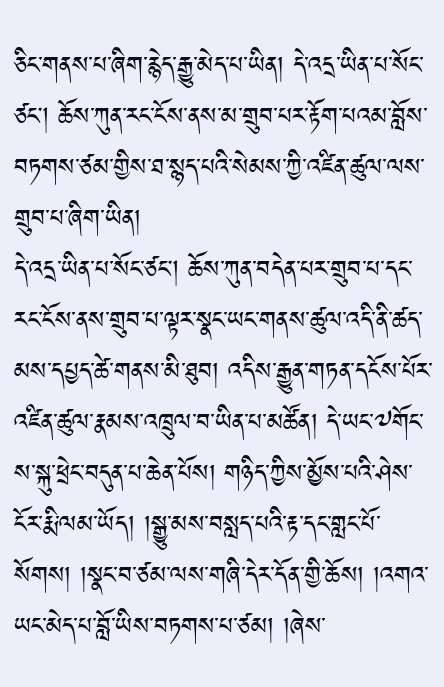ཅིང་གནས་པ་ཞིག་རྙེད་རྒྱུ་མེད་པ་ཡིན། དེ་འདྲ་ཡིན་པ་སོང་ཙང། ཆོས་ཀུན་རང་ངོས་ནས་མ་གྲུབ་པར་རྟོག་པའམ་བློས་བཏགས་ཙམ་གྱིས་ཐ་སྙད་པའི་སེམས་ཀྱི་འཛིན་ཚུལ་ལས་གྲུབ་པ་ཞིག་ཡིན།
དེ་འདྲ་ཡིན་པ་སོང་ཙང། ཆོས་ཀུན་བདེན་པར་གྲུབ་པ་དང་རང་ངོས་ནས་གྲུབ་པ་ལྟར་སྣང་ཡང་གནས་ཚུལ་འདི་ནི་ཚད་མས་དཔྱད་ཚེ་གནས་མི་ཐུབ། འདིས་རྒྱུན་གཏན་དངོས་པོར་འཛིན་ཚུལ་རྣམས་འཁྲུལ་བ་ཡིན་པ་མཚོན། དེ་ཡང་༧གོང་ས་སྐུ་ཕྲེང་བདུན་པ་ཆེན་པོས། གཉིད་ཀྱིས་མྱོས་པའི་ཤེས་ངོར་རྨི་ལམ་ཡོད། །སྒྱུ་མས་བསླད་པའི་རྟ་དང་གླང་པོ་སོགས། །སྣང་བ་ཙམ་ལས་གཞི་དེར་དོན་གྱི་ཆོས། །འགའ་ཡང་མེད་པ་བློ་ཡིས་བཏགས་པ་ཙམ། །ཞེས་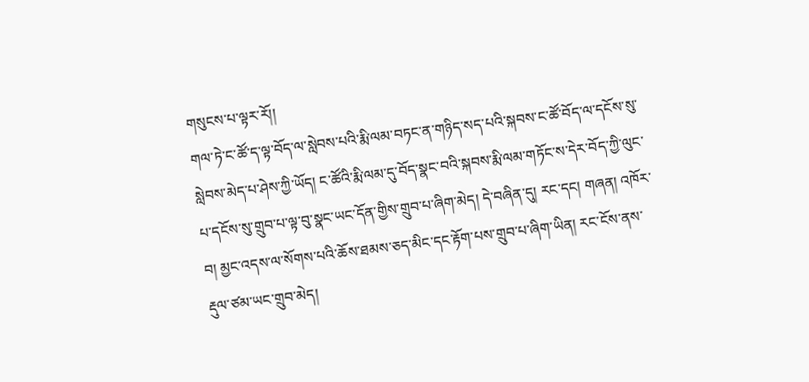གསུངས་པ་ལྟར་རོ།།
གལ་ཏེ་ང་ཚོ་ད་ལྟ་བོད་ལ་སླེབས་པའི་རྨི་ལམ་བཏང་ན་གཉིད་སད་པའི་སྐབས་ང་ཚོ་བོད་ལ་དངོས་སུ་སླེབས་མེད་པ་ཤེས་ཀྱི་ཡོད། ང་ཚོའི་རྨི་ལམ་དུ་བོད་སྣང་བའི་སྐབས་རྨི་ལམ་གཏོང་ས་དེར་བོད་ཀྱི་ལུང་པ་དངོས་སུ་གྲུབ་པ་ལྟ་བུ་སྣང་ཡང་དོན་གྱིས་གྲུབ་པ་ཞིག་མེད། དེ་བཞིན་དུ། རང་དང། གཞན། འཁོར་བ། མྱང་འདས་ལ་སོགས་པའི་ཆོས་ཐམས་ཅད་མིང་དང་རྟོག་པས་གྲུབ་པ་ཞིག་ཡིན། རང་ངོས་ནས་རྡུལ་ཙམ་ཡང་གྲུབ་མེད།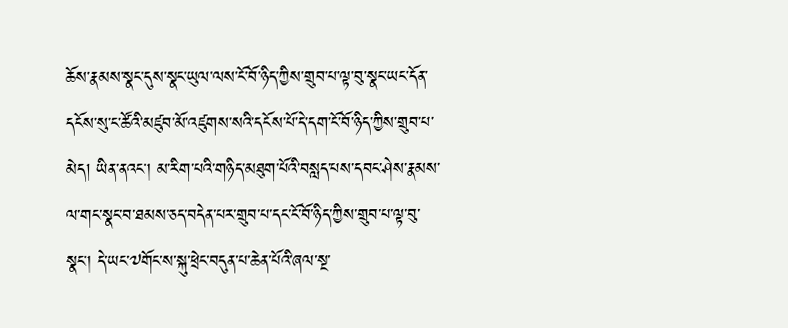ཆོས་རྣམས་སྣང་དུས་སྣང་ཡུལ་ལས་ངོ་བོ་ཉིད་ཀྱིས་གྲུབ་པ་ལྟ་བུ་སྣང་ཡང་དོན་དངོས་སུ་ང་ཚོའི་མཛུབ་མོ་འཛུགས་སའི་དངོས་པོ་དེ་དག་ངོ་བོ་ཉིད་ཀྱིས་གྲུབ་པ་མེད། ཡིན་ནའང། མ་རིག་པའི་གཉིད་མཐུག་པོའི་བསླད་པས་དབང་ཤེས་རྣམས་ལ་གང་སྣང་བ་ཐམས་ཅད་བདེན་པར་གྲུབ་པ་དང་ངོ་བོ་ཉིད་ཀྱིས་གྲུབ་པ་ལྟ་བུ་སྣང། དེ་ཡང་༧གོང་ས་སྐུ་ཕྲེང་བདུན་པ་ཆེན་པོའི་ཞལ་སྔ་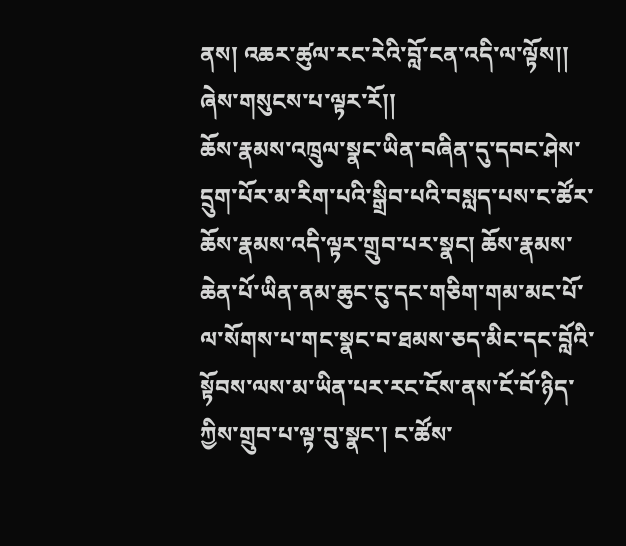ནས། འཆར་ཚུལ་རང་རེའི་བློ་ངན་འདི་ལ་ལྟོས།། ཞེས་གསུངས་པ་ལྟར་རོ།།
ཆོས་རྣམས་འཁྲུལ་སྣང་ཡིན་བཞིན་དུ་དབང་ཤེས་དྲུག་པོར་མ་རིག་པའི་སྒྲིབ་པའི་བསླད་པས་ང་ཚོར་ཆོས་རྣམས་འདི་ལྟར་གྲུབ་པར་སྣང། ཆོས་རྣམས་ཆེན་པོ་ཡིན་ནམ་ཆུང་ངུ་དང་གཅིག་གམ་མང་པོ་ལ་སོགས་པ་གང་སྣང་བ་ཐམས་ཅད་མིང་དང་བློའི་སྟོབས་ལས་མ་ཡིན་པར་རང་ངོས་ནས་ངོ་བོ་ཉིད་ཀྱིས་གྲུབ་པ་ལྟ་བུ་སྣང་། ང་ཚོས་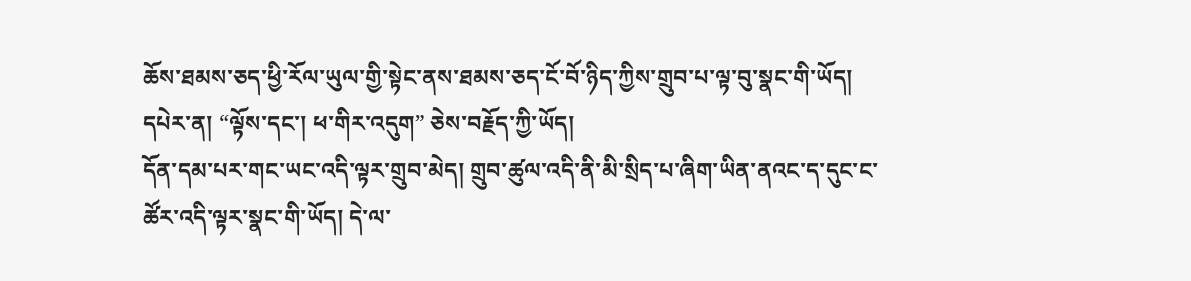ཆོས་ཐམས་ཅད་ཕྱི་རོལ་ཡུལ་གྱི་སྟེང་ནས་ཐམས་ཅད་ངོ་བོ་ཉིད་ཀྱིས་གྲུབ་པ་ལྟ་བུ་སྣང་གི་ཡོད། དཔེར་ན། “ལྟོས་དང་། ཕ་གིར་འདུག” ཅེས་བརྗོད་ཀྱི་ཡོད།
དོན་དམ་པར་གང་ཡང་འདི་ལྟར་གྲུབ་མེད། གྲུབ་ཚུལ་འདི་ནི་མི་སྲིད་པ་ཞིག་ཡིན་ནའང་ད་དུང་ང་ཚོར་འདི་ལྟར་སྣང་གི་ཡོད། དེ་ལ་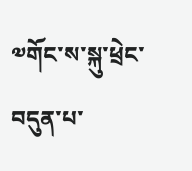༧གོང་ས་སྐུ་ཕྲེང་བདུན་པ་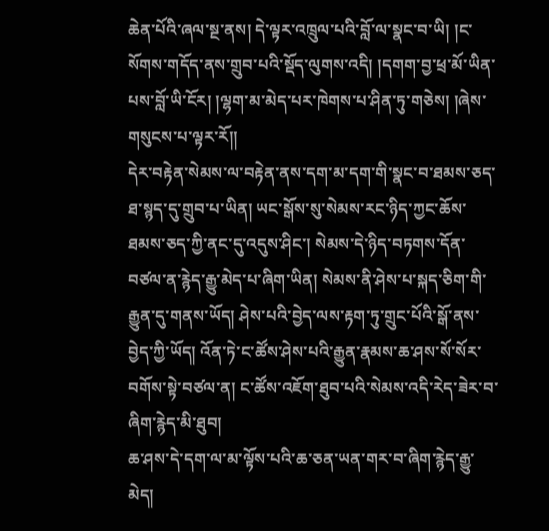ཆེན་པོའི་ཞལ་སྔ་ནས། དེ་ལྟར་འཁྲུལ་པའི་བློ་ལ་སྣང་བ་ཡི། །ང་སོགས་གདོད་ནས་གྲུབ་པའི་སྡོད་ལུགས་འདི། །དགག་བྱ་ཕྲ་མོ་ཡིན་པས་བློ་ཡི་ངོར། །ལྷག་མ་མེད་པར་ཁེགས་པ་ཤིན་ཏུ་གཅེས། །ཞེས་གསུངས་པ་ལྟར་རོ།།
དེར་བརྟེན་སེམས་ལ་བརྟེན་ནས་དག་མ་དག་གི་སྣང་བ་ཐམས་ཅད་ཐ་སྙད་དུ་གྲུབ་པ་ཡིན། ཡང་སྒོས་སུ་སེམས་རང་ཉིད་ཀྱང་ཆོས་ཐམས་ཅད་ཀྱི་ནང་དུ་འདུས་ཤིང་། སེམས་དེ་ཉིད་བཏགས་དོན་བཙལ་ན་རྙེད་རྒྱུ་མེད་པ་ཞིག་ཡིན། སེམས་ནི་ཤེས་པ་སྐད་ཅིག་གི་རྒྱུན་དུ་གནས་ཡོད། ཤེས་པའི་བྱེད་ལས་རྟག་ཏུ་གྲུང་པོའི་སྒོ་ནས་བྱེད་ཀྱི་ཡོད། འོན་ཏེ་ང་ཚོས་ཤེས་པའི་རྒྱུན་རྣམས་ཆ་ཤས་སོ་སོར་བགོས་སྟེ་བཙལ་ན། ང་ཚོས་འཇོག་ཐུབ་པའི་སེམས་འདི་རེད་ཟེར་བ་ཞིག་རྙེད་མི་ཐུབ།
ཆ་ཤས་དེ་དག་ལ་མ་ལྟོས་པའི་ཆ་ཅན་ཡན་གར་བ་ཞིག་རྙེད་རྒྱུ་མེད།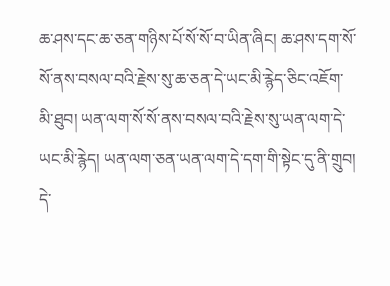ཆ་ཤས་དང་ཆ་ཅན་གཉིས་པོ་སོ་སོ་བ་ཡིན་ཞིང། ཆ་ཤས་དག་སོ་སོ་ནས་བསལ་བའི་རྗེས་སུ་ཆ་ཅན་དེ་ཡང་མི་རྙེད་ཅིང་འཇོག་མི་ཐུབ། ཡན་ལག་སོ་སོ་ནས་བསལ་བའི་རྗེས་སུ་ཡན་ལག་དེ་ཡང་མི་རྙེད། ཡན་ལག་ཅན་ཡན་ལག་དེ་དག་གི་སྟེང་དུ་ནི་གྲུབ། དེ་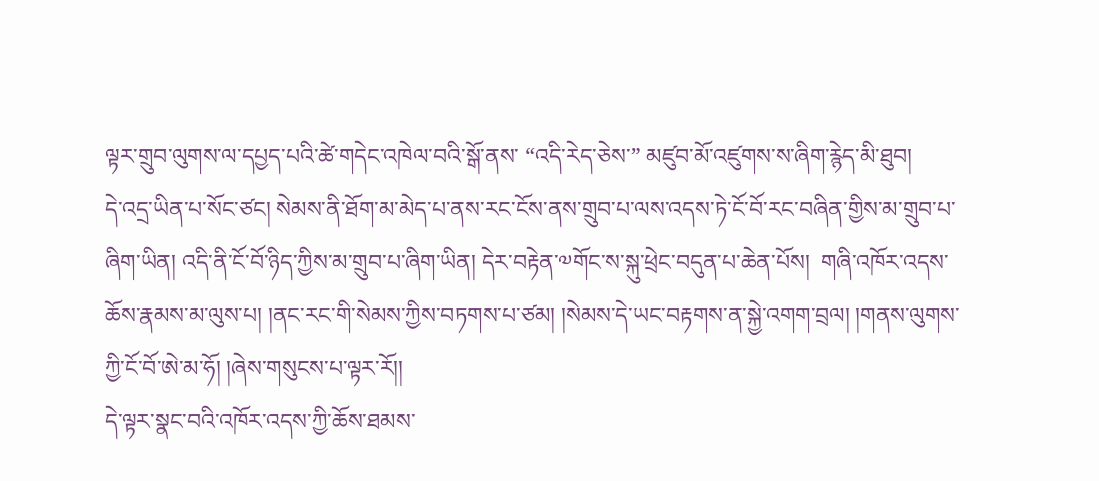ལྟར་གྲུབ་ལུགས་ལ་དཔྱད་པའི་ཚེ་གདེང་འཁེལ་བའི་སྒོ་ནས་ “འདི་རེད་ཅེས་” མཛུབ་མོ་འཛུགས་ས་ཞིག་རྙེད་མི་ཐུབ།
དེ་འདྲ་ཡིན་པ་སོང་ཙང། སེམས་ནི་ཐོག་མ་མེད་པ་ནས་རང་ངོས་ནས་གྲུབ་པ་ལས་འདས་ཏེ་ངོ་བོ་རང་བཞིན་གྱིས་མ་གྲུབ་པ་ཞིག་ཡིན། འདི་ནི་ངོ་བོ་ཉིད་ཀྱིས་མ་གྲུབ་པ་ཞིག་ཡིན། དེར་བརྟེན་༧གོང་ས་སྐུ་ཕྲེང་བདུན་པ་ཆེན་པོས།  གཞི་འཁོར་འདས་ཆོས་རྣམས་མ་ལུས་པ། །ནང་རང་གི་སེམས་ཀྱིས་བཏགས་པ་ཙམ། །སེམས་དེ་ཡང་བརྟགས་ན་སྐྱེ་འགག་བྲལ། །གནས་ལུགས་ཀྱི་ངོ་བོ་ཨེ་མ་ཧོ། །ཞེས་གསུངས་པ་ལྟར་རོ།།
དེ་ལྟར་སྣང་བའི་འཁོར་འདས་ཀྱི་ཆོས་ཐམས་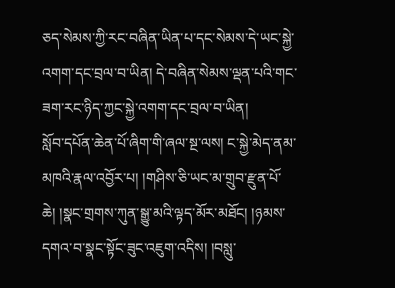ཅད་སེམས་ཀྱི་རང་བཞིན་ཡིན་པ་དང་སེམས་དེ་ཡང་སྐྱེ་འགག་དང་བྲལ་བ་ཡིན། དེ་བཞིན་སེམས་ལྡན་པའི་གང་ཟག་རང་ཉིད་ཀྱང་སྐྱེ་འགག་དང་བྲལ་བ་ཡིན།
སློབ་དཔོན་ཆེན་པོ་ཞིག་གི་ཞལ་སྔ་ལས། ང་སྐྱེ་མེད་ནམ་མཁའི་རྣལ་འབྱོར་པ། །གཤིས་ཅི་ཡང་མ་གྲུབ་རྫུན་པོ་ཆེ། །སྣང་གྲགས་ཀུན་སྒྱུ་མའི་ལྟད་མོར་མཐོང། །ཉམས་དགའ་བ་སྣང་སྟོང་ཟུང་འཇུག་འདིས། །བསླུ་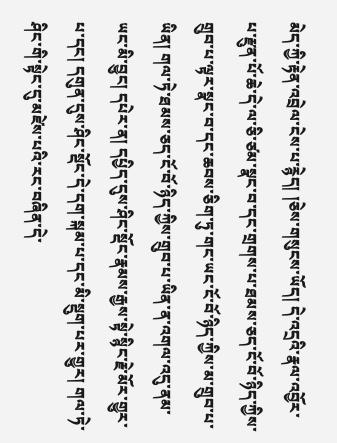མེད་ཀྱི་རྟེན་འབྲེལ་ངེས་པ་རྙེད། །ཅེས་གསུངས་ཡོད། དེ་འདྲའི་རྣལ་འབྱོར་པ་རྫུན་པོ་ཆེ་དེ་ལ་ཅི་ཙམ་སྣང་བ་དང་གྲགས་པ་ཐམས་ཅད་ངོ་བོ་ཉིད་ཀྱིས་གྲུབ་པ་ལྟར་སྣང་བ་དང་ཆབས་ཅིག་ཏུ་གང་ཡང་ངོ་བོ་ཉིད་ཀྱིས་མ་གྲུབ་པ་ཡིན། གལ་ཏེ་ཐམས་ཅད་ངོ་བོ་ཉིད་ཀྱིས་གྲུབ་པ་ཡིན་ན་འགལ་འདུ་ནམ་ཡང་མི་བྱུང། དཔེར་ན། དཔྱིད་དུས་ཤིང་སྡོང་རྣམས་རྒྱས་སྟེ་སྙིང་རྗེ་མོར་གྱུར་པ་དང། དགུན་དུས་ཤིང་སྡོང་དེ་དག་སྐམ་པ་དང་མི་སྡུག་པར་གྱུར། གལ་ཏེ་ཤིང་གི་སྟེང་དུ་མཛེས་པའི་རང་བཞིན་དེ་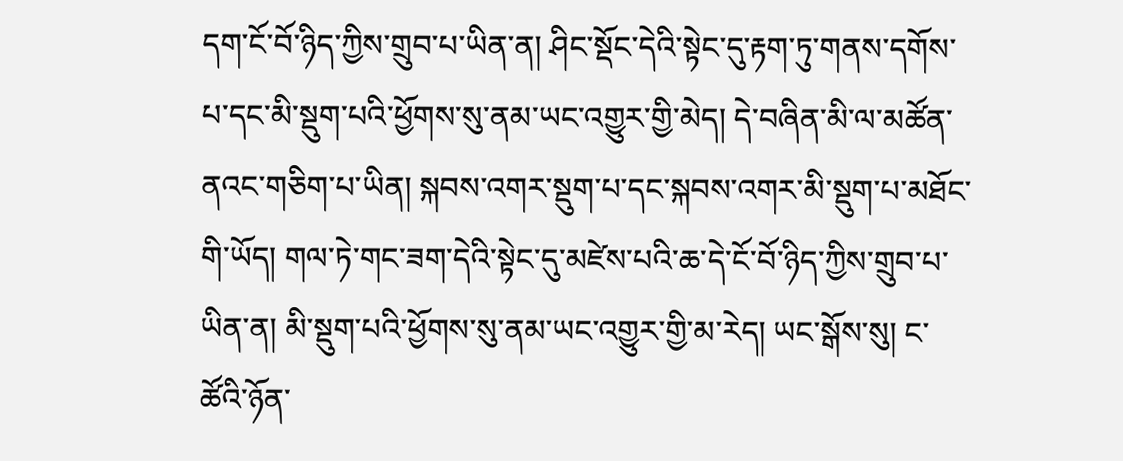དག་ངོ་བོ་ཉིད་ཀྱིས་གྲུབ་པ་ཡིན་ན། ཤིང་སྡོང་དེའི་སྟེང་དུ་རྟག་ཏུ་གནས་དགོས་པ་དང་མི་སྡུག་པའི་ཕྱོགས་སུ་ནམ་ཡང་འགྱུར་གྱི་མེད། དེ་བཞིན་མི་ལ་མཚོན་ནའང་གཅིག་པ་ཡིན། སྐབས་འགར་སྡུག་པ་དང་སྐབས་འགར་མི་སྡུག་པ་མཐོང་གི་ཡོད། གལ་ཏེ་གང་ཟག་དེའི་སྟེང་དུ་མཛེས་པའི་ཆ་དེ་ངོ་བོ་ཉིད་ཀྱིས་གྲུབ་པ་ཡིན་ན། མི་སྡུག་པའི་ཕྱོགས་སུ་ནམ་ཡང་འགྱུར་གྱི་མ་རེད། ཡང་སྒོས་སུ། ང་ཚོའི་ཉོན་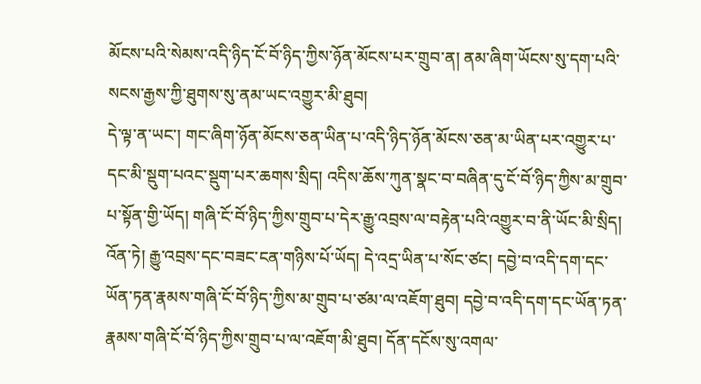མོངས་པའི་སེམས་འདི་ཉིད་ངོ་བོ་ཉིད་ཀྱིས་ཉོན་མོངས་པར་གྲུབ་ན། ནམ་ཞིག་ཡོངས་སུ་དག་པའི་སངས་རྒྱས་ཀྱི་ཐུགས་སུ་ནམ་ཡང་འགྱུར་མི་ཐུབ།
དེ་ལྟ་ན་ཡང་། གང་ཞིག་ཉོན་མོངས་ཅན་ཡིན་པ་འདི་ཉིད་ཉོན་མོངས་ཅན་མ་ཡིན་པར་འགྱུར་པ་དང་མི་སྡུག་པའང་སྡུག་པར་ཆགས་སྲིད། འདིས་ཆོས་ཀུན་སྣང་བ་བཞིན་དུ་ངོ་བོ་ཉིད་ཀྱིས་མ་གྲུབ་པ་སྟོན་གྱི་ཡོད། གཞི་ངོ་བོ་ཉིད་ཀྱིས་གྲུབ་པ་དེར་རྒྱུ་འབྲས་ལ་བརྟེན་པའི་འགྱུར་བ་ནི་ཡོང་མི་སྲིད། འོན་ཏེ། རྒྱུ་འབྲས་དང་བཟང་ངན་གཉིས་པོ་ཡོད། དེ་འདྲ་ཡིན་པ་སོང་ཙང། དབྱེ་བ་འདི་དག་དང་ཡོན་ཏན་རྣམས་གཞི་ངོ་བོ་ཉིད་ཀྱིས་མ་གྲུབ་པ་ཙམ་ལ་འཇོག་ཐུབ། དབྱེ་བ་འདི་དག་དང་ཡོན་ཏན་རྣམས་གཞི་ངོ་བོ་ཉིད་ཀྱིས་གྲུབ་པ་ལ་འཇོག་མི་ཐུབ། དོན་དངོས་སུ་འགལ་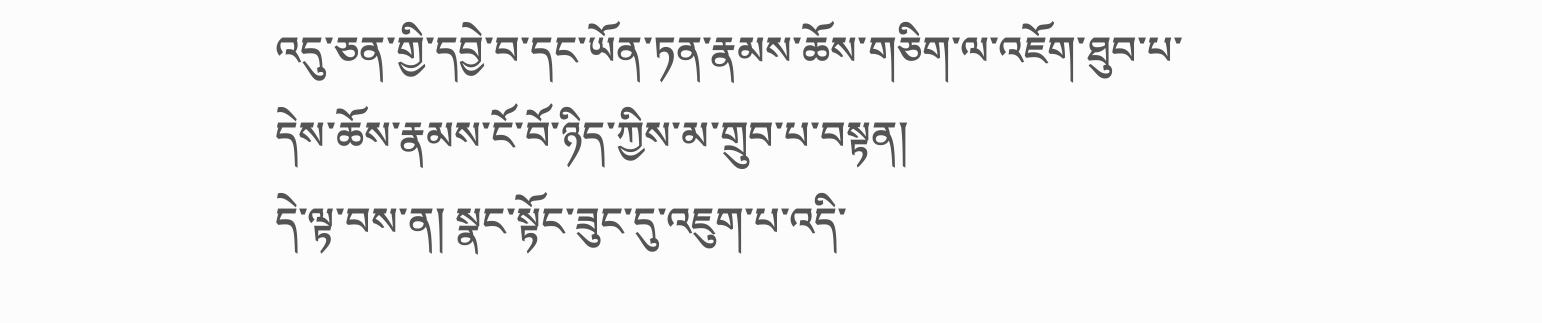འདུ་ཅན་གྱི་དབྱེ་བ་དང་ཡོན་ཏན་རྣམས་ཆོས་གཅིག་ལ་འཇོག་ཐུབ་པ་དེས་ཆོས་རྣམས་ངོ་བོ་ཉིད་ཀྱིས་མ་གྲུབ་པ་བསྟན།
དེ་ལྟ་བས་ན། སྣང་སྟོང་ཟུང་དུ་འཇུག་པ་འདི་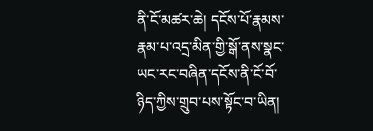ནི་ངོ་མཚར་ཆེ། དངོས་པོ་རྣམས་རྣམ་པ་འདྲ་མིན་གྱི་སྒོ་ནས་སྣང་ཡང་རང་བཞིན་དངོས་ནི་ངོ་བོ་ཉིད་ཀྱིས་གྲུབ་པས་སྟོང་བ་ཡིན།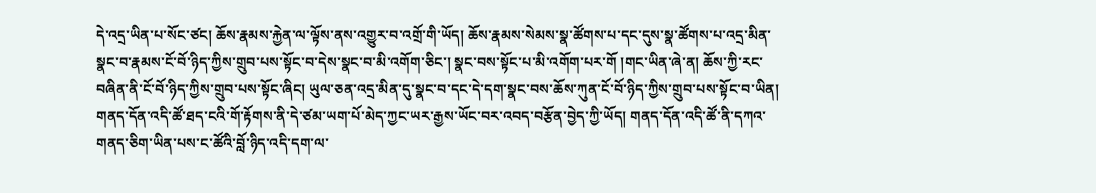དེ་འདྲ་ཡིན་པ་སོང་ཙང། ཆོས་རྣམས་རྐྱེན་ལ་ལྟོས་ནས་འགྱུར་བ་འགྲོ་གི་ཡོད། ཆོས་རྣམས་སེམས་སྣ་ཚོགས་པ་དང་དུས་སྣ་ཚོགས་པ་འདྲ་མིན་སྣང་བ་རྣམས་ངོ་བོ་ཉིད་ཀྱིས་གྲུབ་པས་སྟོང་བ་དེས་སྣང་བ་མི་འགོག་ཅིང་། སྣང་བས་སྟོང་པ་མི་འགོག་པར་གོ །གང་ཡིན་ཞེ་ན། ཆོས་ཀྱི་རང་བཞིན་ནི་ངོ་བོ་ཉིད་ཀྱིས་གྲུབ་པས་སྟོང་ཞིང། ཡུལ་ཅན་འདྲ་མིན་དུ་སྣང་བ་དང་དེ་དག་སྣང་བས་ཆོས་ཀུན་ངོ་བོ་ཉིད་ཀྱིས་གྲུབ་པས་སྟོང་བ་ཡིན།
གནད་དོན་འདི་ཚོ་ཐད་ངའི་གོ་རྟོགས་ནི་དེ་ཙམ་ཡག་པོ་མེད་ཀྱང་ཡར་རྒྱས་ཡོང་བར་འབད་བརྩོན་བྱེད་ཀྱི་ཡོད། གནད་དོན་འདི་ཚོ་ནི་དཀའ་གནད་ཅིག་ཡིན་པས་ང་ཚོའི་བློ་ཉིད་འདི་དག་ལ་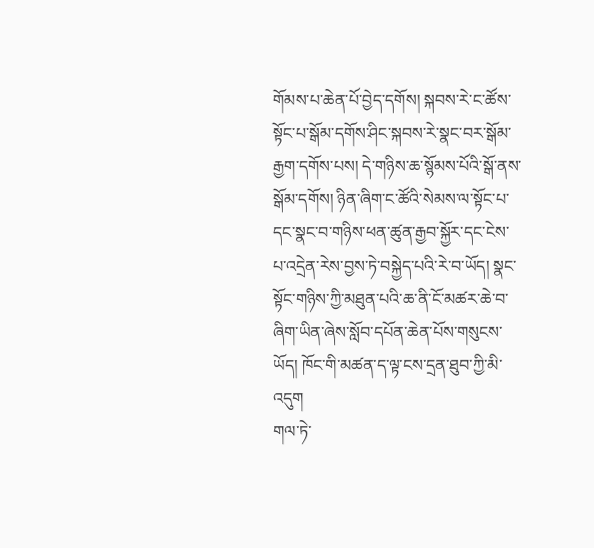གོམས་པ་ཆེན་པོ་བྱེད་དགོས། སྐབས་རེ་ང་ཚོས་སྟོང་པ་སྒོམ་དགོས་ཤིང་སྐབས་རེ་སྣང་བར་སྒོམ་རྒྱག་དགོས་པས། དེ་གཉིས་ཆ་སྙོམས་པོའི་སྒོ་ནས་སྒོམ་དགོས། ཉིན་ཞིག་ང་ཚོའི་སེམས་ལ་སྟོང་པ་དང་སྣང་བ་གཉིས་ཕན་ཚུན་རྒྱབ་སྐྱོར་དང་ངེས་པ་འདྲེན་རེས་བྱས་ཏེ་བསྐྱེད་པའི་རེ་བ་ཡོད། སྣང་སྟོང་གཉིས་ཀྱི་མཐུན་པའི་ཆ་ནི་ངོ་མཚར་ཆེ་བ་ཞིག་ཡིན་ཞེས་སློབ་དཔོན་ཆེན་པོས་གསུངས་ཡོད། ཁོང་གི་མཚན་ད་ལྟ་ངས་དྲན་ཐུབ་ཀྱི་མི་འདུག
གལ་ཏེ་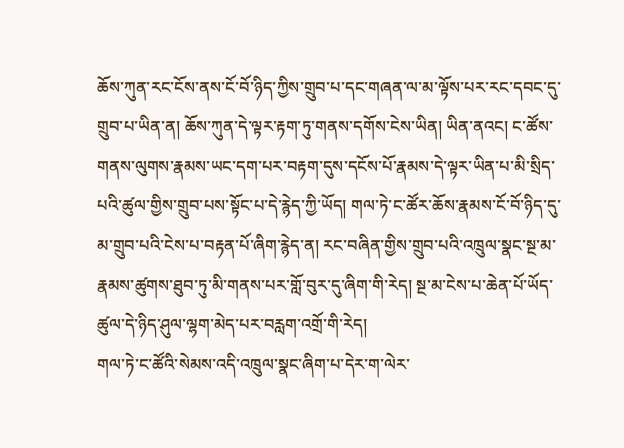ཆོས་ཀུན་རང་ངོས་ནས་ངོ་བོ་ཉིད་ཀྱིས་གྲུབ་པ་དང་གཞན་ལ་མ་ལྟོས་པར་རང་དབང་དུ་གྲུབ་པ་ཡིན་ན། ཆོས་ཀུན་དེ་ལྟར་རྟག་ཏུ་གནས་དགོས་ངེས་ཡིན། ཡིན་ནའང། ང་ཚོས་གནས་ལུགས་རྣམས་ཡང་དག་པར་བརྟག་དུས་དངོས་པོ་རྣམས་དེ་ལྟར་ཡིན་པ་མི་སྲིད་པའི་ཚུལ་གྱིས་གྲུབ་པས་སྟོང་པ་དེ་རྙེད་ཀྱི་ཡོད། གལ་ཏེ་ང་ཚོར་ཆོས་རྣམས་ངོ་བོ་ཉིད་དུ་མ་གྲུབ་པའི་ངེས་པ་བརྟན་པོ་ཞིག་རྙེད་ན། རང་བཞིན་གྱིས་གྲུབ་པའི་འཁྲུལ་སྣང་སྔ་མ་རྣམས་ཚུགས་ཐུབ་ཏུ་མི་གནས་པར་གློ་བུར་དུ་ཞིག་གི་རེད། སྔ་མ་ངེས་པ་ཆེན་པོ་ཡོད་ཚུལ་དེ་ཉིད་ཤུལ་ལྷག་མེད་པར་བརླག་འགྲོ་གི་རེད།
གལ་ཏེ་ང་ཚོའི་སེམས་འདི་འཁྲུལ་སྣང་ཞིག་པ་དེར་ག་ལེར་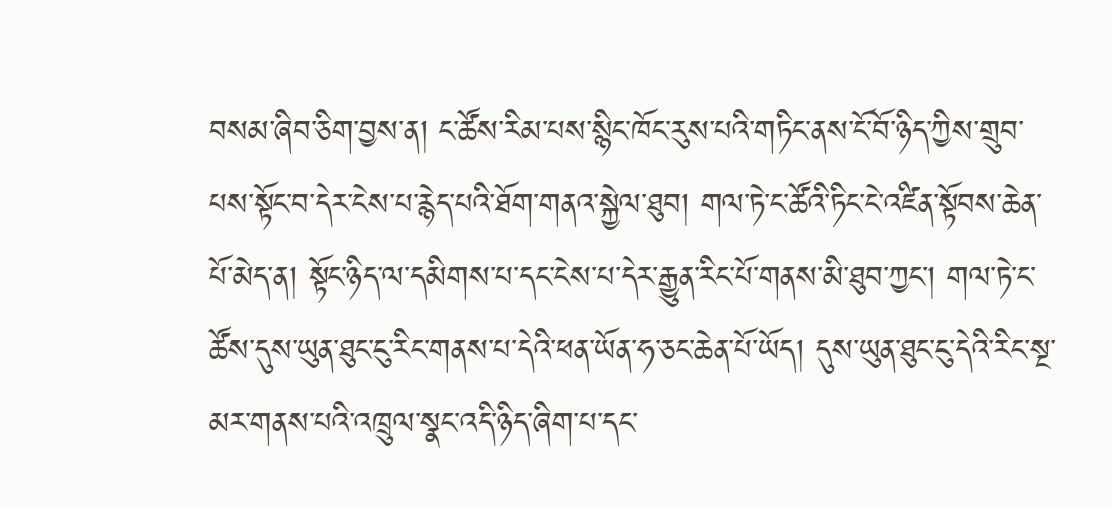བསམ་ཞིབ་ཅིག་བྱས་ན། ང་ཚོས་རིམ་པས་སྙིང་ཁོང་རུས་པའི་གཏིང་ནས་ངོ་བོ་ཉིད་ཀྱིས་གྲུབ་པས་སྟོང་བ་དེར་ངེས་པ་རྙེད་པའི་ཐོག་གནའ་སྐྱེལ་ཐུབ། གལ་ཏེ་ང་ཚོའི་ཏིང་ངེ་འཛིན་སྟོབས་ཆེན་པོ་མེད་ན། སྟོང་ཉིད་ལ་དམིགས་པ་དང་ངེས་པ་དེར་རྒྱུན་རིང་པོ་གནས་མི་ཐུབ་ཀྱང་། གལ་ཏེ་ང་ཚོས་དུས་ཡུན་ཐུང་ངུ་རིང་གནས་པ་དེའི་ཕན་ཡོན་ཧ་ཅང་ཆེན་པོ་ཡོད། དུས་ཡུན་ཐུང་ངུ་དེའི་རིང་སྔ་མར་གནས་པའི་འཁྲུལ་སྣང་འདི་ཉིད་ཞིག་པ་དང་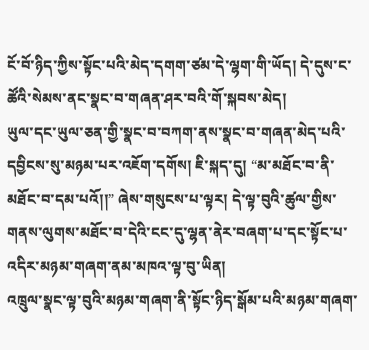ངོ་བོ་ཉིད་ཀྱིས་སྟོང་པའི་མེད་དགག་ཙམ་དེ་ལྷག་གི་ཡོད། དེ་དུས་ང་ཚོའི་སེམས་ནང་སྣང་བ་གཞན་ཤར་བའི་གོ་སྐབས་མེད།
ཡུལ་དང་ཡུལ་ཅན་གྱི་སྣང་བ་བཀག་ནས་སྣང་བ་གཞན་མེད་པའི་དབྱིངས་སུ་མཉམ་པར་འཇོག་དགོས། ཇི་སྐད་དུ། “མ་མཐོང་བ་ནི་མཐོང་བ་དམ་པའོ།།” ཞེས་གསུངས་པ་ལྟར། དེ་ལྟ་བུའི་ཚུལ་གྱིས་གནས་ལུགས་མཐོང་བ་དེའི་ངང་དུ་ལྷན་ནེར་བཞག་པ་དང་སྟོང་པ་འདིར་མཉམ་གཞག་ནམ་མཁའ་ལྟ་བུ་ཡིན།
འཁྲུལ་སྣང་ལྟ་བུའི་མཉམ་གཞག་ནི་སྟོང་ཉིད་སྒོམ་པའི་མཉམ་གཞག་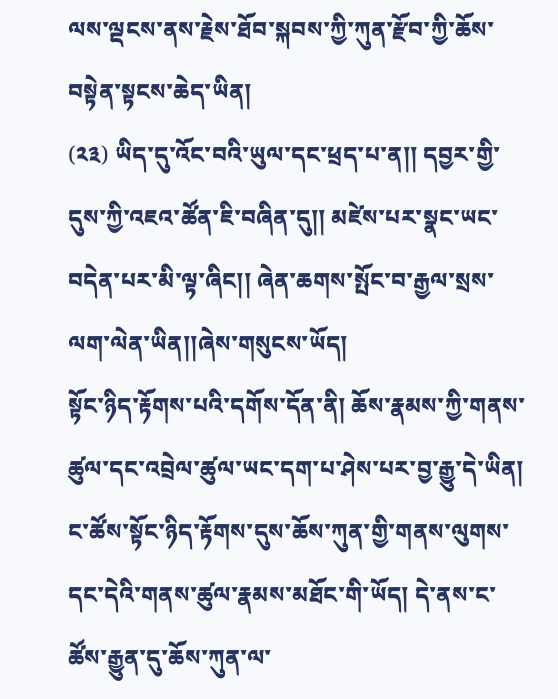ལས་ལྡངས་ནས་རྗེས་ཐོབ་སྐབས་ཀྱི་ཀུན་རྫོབ་ཀྱི་ཆོས་བསྟེན་སྟངས་ཆེད་ཡིན།
(༢༣) ཡིད་དུ་འོང་བའི་ཡུལ་དང་ཕྲད་པ་ན།། དབྱར་གྱི་དུས་ཀྱི་འཇའ་ཚོན་ཇི་བཞིན་དུ།། མཛེས་པར་སྣང་ཡང་བདེན་པར་མི་ལྟ་ཞིང།། ཞེན་ཆགས་སྤོང་བ་རྒྱལ་སྲས་ལག་ལེན་ཡིན།།ཞེས་གསུངས་ཡོད།
སྟོང་ཉིད་རྟོགས་པའི་དགོས་དོན་ནི། ཆོས་རྣམས་ཀྱི་གནས་ཚུལ་དང་འབྲེལ་ཚུལ་ཡང་དག་པ་ཤེས་པར་བྱ་རྒྱུ་དེ་ཡིན། ང་ཚོས་སྟོང་ཉིད་རྟོགས་དུས་ཆོས་ཀུན་གྱི་གནས་ལུགས་དང་དེའི་གནས་ཚུལ་རྣམས་མཐོང་གི་ཡོད། དེ་ནས་ང་ཚོས་རྒྱུན་དུ་ཆོས་ཀུན་ལ་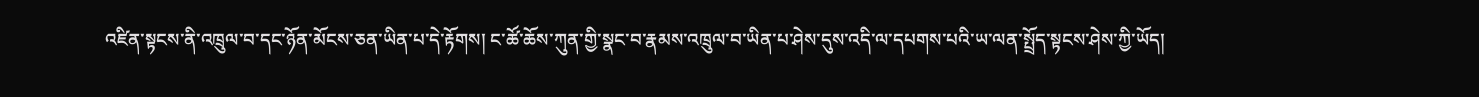འཛིན་སྟངས་ནི་འཁྲུལ་བ་དང་ཉོན་མོངས་ཅན་ཡིན་པ་དེ་རྟོགས། ང་ཚོ་ཆོས་ཀུན་གྱི་སྣང་བ་རྣམས་འཁྲུལ་བ་ཡིན་པ་ཤེས་དུས་འདི་ལ་དཔགས་པའི་ཡ་ལན་སྤྲོད་སྟངས་ཤེས་ཀྱི་ཡོད།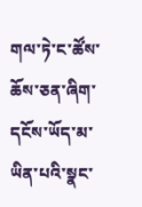གལ་ཏེ་ང་ཚོས་ཆོས་ཅན་ཞིག་དངོས་ཡོད་མ་ཡིན་པའི་སྣང་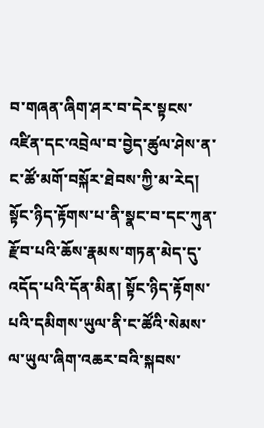བ་གཞན་ཞིག་ཤར་བ་དེར་སྟངས་འཛིན་དང་འབྲེལ་བ་བྱེད་ཚུལ་ཤེས་ན་ང་ཚོ་མགོ་བསྐོར་ཐེབས་ཀྱི་མ་རེད།
སྟོང་ཉིད་རྟོགས་པ་ནི་སྣང་བ་དང་ཀུན་རྫོབ་པའི་ཆོས་རྣམས་གཏན་མེད་དུ་འདོད་པའི་དོན་མིན། སྟོང་ཉིད་རྟོགས་པའི་དམིགས་ཡུལ་ནི་ང་ཚོའི་སེམས་ལ་ཡུལ་ཞིག་འཆར་བའི་སྐབས་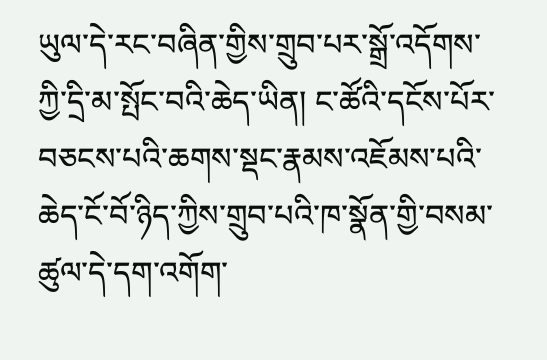ཡུལ་དེ་རང་བཞིན་གྱིས་གྲུབ་པར་སྒྲོ་འདོགས་ཀྱི་དྲི་མ་སྤོང་བའི་ཆེད་ཡིན། ང་ཚོའི་དངོས་པོར་བཅངས་པའི་ཆགས་སྡང་རྣམས་འཇོམས་པའི་ཆེད་ངོ་བོ་ཉིད་ཀྱིས་གྲུབ་པའི་ཁ་སྣོན་གྱི་བསམ་ཚུལ་དེ་དག་འགོག་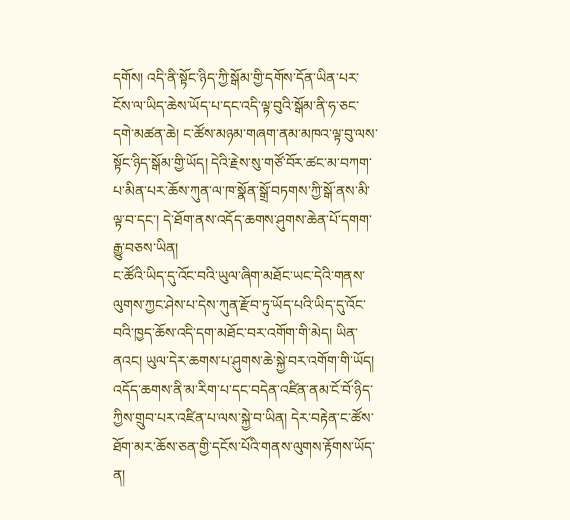དགོས། འདི་ནི་སྟོང་ཉིད་ཀྱི་སྒོམ་གྱི་དགོས་དོན་ཡིན་པར་ངོས་ལ་ཡིད་ཆེས་ཡོད་པ་དང་འདི་ལྟ་བུའི་སྒོམ་ནི་ཧ་ཅང་དགེ་མཚན་ཆེ། ང་ཚོས་མཉམ་གཞག་ནམ་མཁའ་ལྟ་བུ་ལས་སྟོང་ཉིད་སྒོམ་གྱི་ཡོད། དེའི་རྗེས་སུ་གཙོ་བོར་ཚང་མ་བཀག་པ་མིན་པར་ཆོས་ཀུན་ལ་ཁ་སྣོན་སྒྲོ་བཏགས་ཀྱི་སྒོ་ནས་མི་ལྟ་བ་དང་། དེ་ཐོག་ནས་འདོད་ཆགས་ཤུགས་ཆེན་པོ་དགག་རྒྱུ་བཅས་ཡིན།
ང་ཚོའི་ཡིད་དུ་འོང་བའི་ཡུལ་ཞིག་མཐོང་ཡང་དེའི་གནས་ལུགས་ཀྱང་ཤེས་པ་དེས་ཀུན་རྫོབ་ཏུ་ཡོད་པའི་ཡིད་དུ་འོང་བའི་ཁྱད་ཆོས་འདི་དག་མཐོང་བར་འགོག་གི་མེད། ཡིན་ནའང། ཡུལ་དེར་ཆགས་པ་ཤུགས་ཆེ་སྐྱེ་བར་འགོག་གི་ཡོད། འདོད་ཆགས་ནི་མ་རིག་པ་དང་བདེན་འཛིན་ནམ་ངོ་བོ་ཉིད་ཀྱིས་གྲུབ་པར་འཛིན་པ་ལས་སྐྱེ་བ་ཡིན། དེར་བརྟེན་ང་ཚོས་ཐོག་མར་ཆོས་ཅན་གྱི་དངོས་པོའི་གནས་ལུགས་རྟོགས་ཡོད་ན།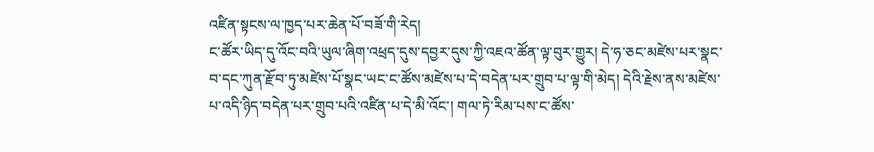འཛིན་སྟངས་ལ་ཁྱད་པར་ཆེན་པོ་བཟོ་གི་རེད།
ང་ཚོར་ཡིད་དུ་འོང་བའི་ཡུལ་ཞིག་འཕྲད་དུས་དབྱར་དུས་ཀྱི་འཇའ་ཚོན་ལྟ་བུར་གྱུར། དེ་ཧ་ཅང་མཛེས་པར་སྣང་བ་དང་ཀུན་རྫོབ་ཏུ་མཛེས་པོ་སྣང་ཡང་ང་ཚོས་མཛེས་པ་དེ་བདེན་པར་གྲུབ་པ་ལྟ་གི་མེད། དེའི་རྗེས་ནས་མཛེས་པ་འདི་ཉིད་བདེན་པར་གྲུབ་པའི་འཛིན་པ་དེ་མི་འོང་། གལ་ཏེ་རིམ་པས་ང་ཚོས་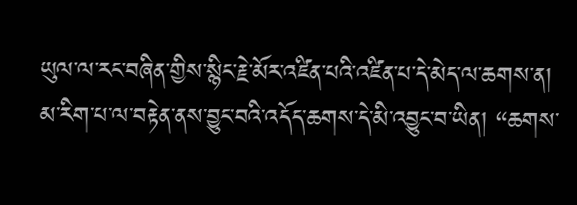ཡུལ་ལ་རང་བཞིན་གྱིས་སྙིང་རྗེ་མོར་འཛིན་པའི་འཛིན་པ་དེ་མེད་ལ་ཆགས་ན། མ་རིག་པ་ལ་བརྟེན་ནས་བྱུང་བའི་འདོད་ཆགས་དེ་མི་འབྱུང་བ་ཡིན། “ཆགས་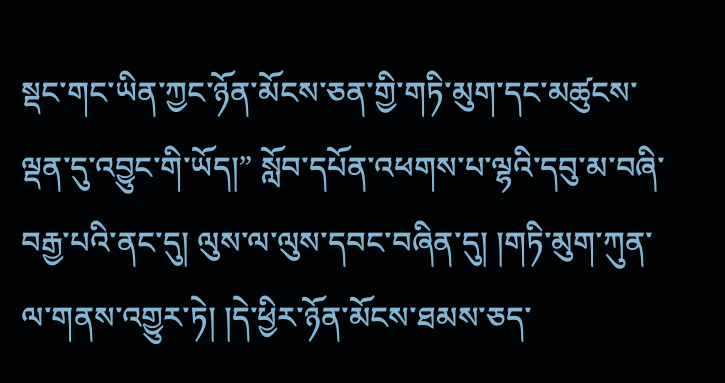སྡང་གང་ཡིན་ཀྱང་ཉོན་མོངས་ཅན་གྱི་གཏི་མུག་དང་མཚུངས་ལྡན་དུ་འབྱུང་གི་ཡོད།” སློབ་དཔོན་འཕགས་པ་ལྷའི་དབུ་མ་བཞི་བརྒྱ་པའི་ནང་དུ། ལུས་ལ་ལུས་དབང་བཞིན་དུ། །གཏི་མུག་ཀུན་ལ་གནས་འགྱུར་ཏེ། །དེ་ཕྱིར་ཉོན་མོངས་ཐམས་ཅད་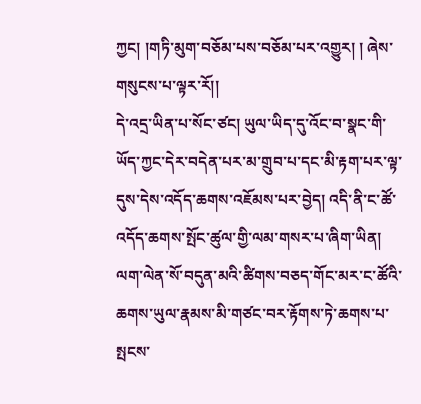ཀྱང། །གཏི་མུག་བཅོམ་པས་བཅོམ་པར་འགྱུར། ། ཞེས་གསུངས་པ་ལྟར་རོ།།
དེ་འདྲ་ཡིན་པ་སོང་ཙང། ཡུལ་ཡིད་དུ་འོང་བ་སྣང་གི་ཡོད་ཀྱང་དེར་བདེན་པར་མ་གྲུབ་པ་དང་མི་རྟག་པར་ལྟ་དུས་དེས་འདོད་ཆགས་འཇོམས་པར་བྱེད། འདི་ནི་ང་ཚོ་འདོད་ཆགས་སྤོང་ཚུལ་གྱི་ལམ་གསར་པ་ཞིག་ཡིན། ལག་ལེན་སོ་བདུན་མའི་ཚིགས་བཅད་གོང་མར་ང་ཚོའི་ཆགས་ཡུལ་རྣམས་མི་གཙང་བར་རྟོགས་ཏེ་ཆགས་པ་སྤངས་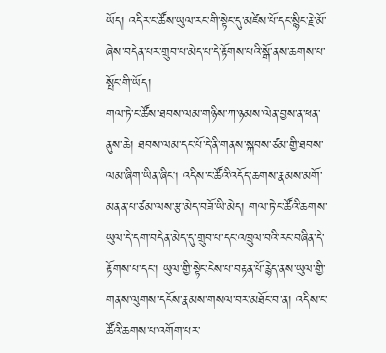ཡོད། འདིར་ང་ཚོས་ཡུལ་རང་གི་སྟེང་དུ་མཛེས་པོ་དང་སྙིང་རྗེ་མོ་ཞེས་བདེན་པར་གྲུབ་པ་མེད་པ་དེ་རྟོགས་པའི་སྒོ་ནས་ཆགས་པ་སྤོང་གི་ཡོད།
གལ་ཏེ་ང་ཚོས་ཐབས་ལམ་གཉིས་ཀ་ཉམས་ལེན་བྱས་ན་ཕན་ནུས་ཆེ། ཐབས་ལམ་དང་པོ་དེ་ནི་གནས་སྐབས་ཙམ་གྱི་ཐབས་ལམ་ཞིག་ཡིན་ཞིང། འདིས་ང་ཚོའི་འདོད་ཆགས་རྣམས་མགོ་མནན་པ་ཙམ་ལས་རྩ་མེད་བཟོ་ཡི་མེད། གལ་ཏེ་ང་ཚོའི་ཆགས་ཡུལ་དེ་དག་བདེན་མེད་དུ་གྲུབ་པ་དང་འཁྲུལ་བའི་རང་བཞིན་དེ་རྟོགས་པ་དང་། ཡུལ་གྱི་སྟེང་ངེས་པ་བརྟན་པོ་རྙེད་ནས་ཡུལ་གྱི་གནས་ལུགས་དངོས་རྣམས་གསལ་བར་མཐོང་བ་ན། འདིས་ང་ཚོའི་ཆགས་པ་འགོག་པར་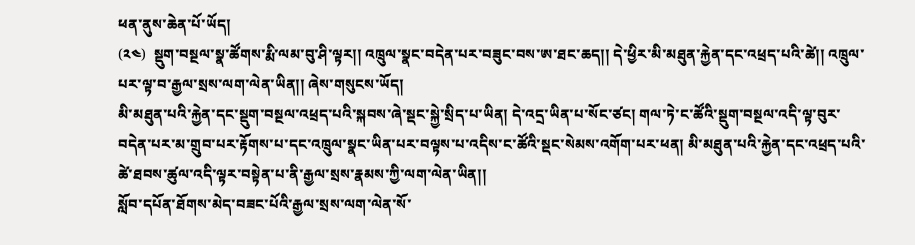ཕན་ནུས་ཆེན་པོ་ཡོད།
(༢༤)  སྡུག་བསྔལ་སྣ་ཚོགས་རྨི་ལམ་བུ་ཤི་ལྟར།། འཁྲུལ་སྣང་བདེན་པར་བཟུང་བས་ཨ་ཐང་ཆད།། དེ་ཕྱིར་མི་མཐུན་རྐྱེན་དང་འཕྲད་པའི་ཚེ།། འཁྲུལ་པར་ལྟ་བ་རྒྱལ་སྲས་ལག་ལེན་ཡིན།། ཞེས་གསུངས་ཡོད།
མི་མཐུན་པའི་རྐྱེན་དང་སྡུག་བསྔལ་འཕྲད་པའི་སྐབས་ཞེ་སྡང་སྐྱེ་སྲིད་པ་ཡིན། དེ་འདྲ་ཡིན་པ་སོང་ཙང། གལ་ཏེ་ང་ཚོའི་སྡུག་བསྔལ་འདི་ལྟ་བུར་བདེན་པར་མ་གྲུབ་པར་རྟོགས་པ་དང་འཁྲུལ་སྣང་ཡིན་པར་བལྟས་པ་འདིས་ང་ཚོའི་སྡང་སེམས་འགོག་པར་ཕན། མི་མཐུན་པའི་རྐྱེན་དང་འཕྲད་པའི་ཚེ་ཐབས་ཚུལ་འདི་ལྟར་བསྟེན་པ་ནི་རྒྱལ་སྲས་རྣམས་ཀྱི་ལག་ལེན་ཡིན།།
སློབ་དཔོན་ཐོགས་མེད་བཟང་པོའི་རྒྱལ་སྲས་ལག་ལེན་སོ་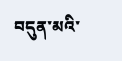བདུན་མའི་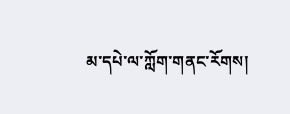མ་དཔེ་ལ་ཀློག་གནང་རོགས།